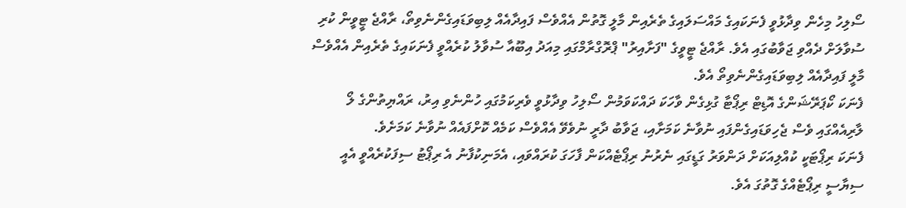ސޯލިހު މިހެން ވިދާޅުވީ ފެނަކައިގެ މައްސަލައިގެ ތެރެއިން މާލީ ގޮތުން އެއްވެސް ފައިދާއެއް ލިބިވަޑައިގެންނެވިތޯ، ރާއްޖެ ޓީވީން ކުރި ސުވާލަށް ދެއްވި ޖަވާބުގައި އެވެ. ރާއްޖެ ޓީވީގެ "ފަށާއިރު" ޕްރޮގްރާމްގައި މިއަދު އިބޫއާ ސުވާލު ކުރެއްވީ ފެނަކައިގެ ތެރެއިން އެއްވެސް މާލީ ފައިދާއެއް ލިބިވަޑައިގެންނެވިތޯ އެވެ.
ފެނަކަ ކޯޕަރޭޝަންގެ އޮޑިޓް ރިޕޯޓާ ގުޅިގެން ވާހަކަ ދައްކަވަމުން ސޯލިހު ވިދާޅުވީ ވެރިކަމުގައި ހުންނެވި އިރު، ރައްޔިތުންގެ ލޯ ލާރިއެއްގައި ވެސް ޖެހިވަޑައިގެންފައި ނުވާނެ ކަމަށާއި، ޖަވާބު ދާރީ ނުވެވޭ އެއްވެސް ކަމެއް ކޮށްފައެއް ނުވާނެ ކަމަށެވެ.
ފެނަކަ ރިޕޯޓަކީ ކުއްލިއަކަށް ދަންވަރު ގަޑީގައި ނެރުނު ރިޕޯޓެއްކަން ފާހަގަ ކުރައްވައި، އެމަނިކުފާނު އެ ރިޕޯޓު ސިފަކުރެއްވީ އެއީ ސިޔާސީ ރިޕޯޓެއްގެ ގޮތުގަ އެވެ.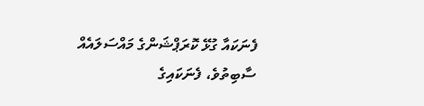ފެނަކައާ ގުޅޭ ކޮރަޕްޝަންގެ މައްސަލައެއް ސާބިތުވެ، ފެނަކައިގެ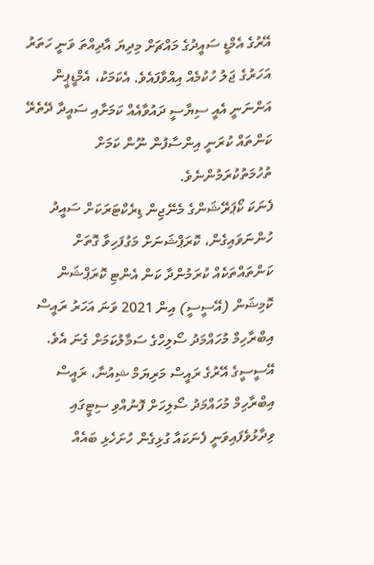އޭރުގެ އެމްޑީ ސައީދުގެ މައްޗަށް މިދިޔަ އާދިއްތަ ވަނީ ހަތަރު އަހަރުގެ ޖަލު ހުކުމެއް އިއްވާފައެވެ. އެކަމަކު، އެމްޑީޕީން އަންނަނީ އެއީ ސިޔާސީ ދައުވާއެއް ކަމަށާއި ސައީދާ ދޭތެރޭ ކަންތައް ކުރަނީ އިންސާފުން ނޫން ކަމަށް ތުހުމަތުކުރަމުންނެވެ.
ފެނަކަ ކޯޕަރޭޝަންގެ މެނޭޖިން ޑިރެކްޓަރަކަށް ސައީދު ހުންނަވައިގެން، ކޮރަޕްޝަނަށް މަގުފަހިވާ ގޮތަށް ކަންތައްތަކެއް ކުރަމުންދާ ކަން އެންޓި ކޮރަޕްޝަން ކޮމިޝަން (އޭސީސީ) އިން 2021 ވަނަ އަހަރު ރައީސް އިބްރާހިމް މުހައްމަދު ސޯލިހްގެ ސަމާލުކަމަށް ގެނަ އެވެ.
އޭސީސީގެ އޭރުގެ ރައީސް މަރިޔަމް ޝިއުނާ، ރައީސް އިބްރާހިމް މުހައްމަދު ސޯލިހަށް ފޮނުއްވި ސިޓީގައި ވިދާޅުވެފައިވަނީ ފެނަކައާ ގުޅިގެން ހުށަހެޅި ބައެއް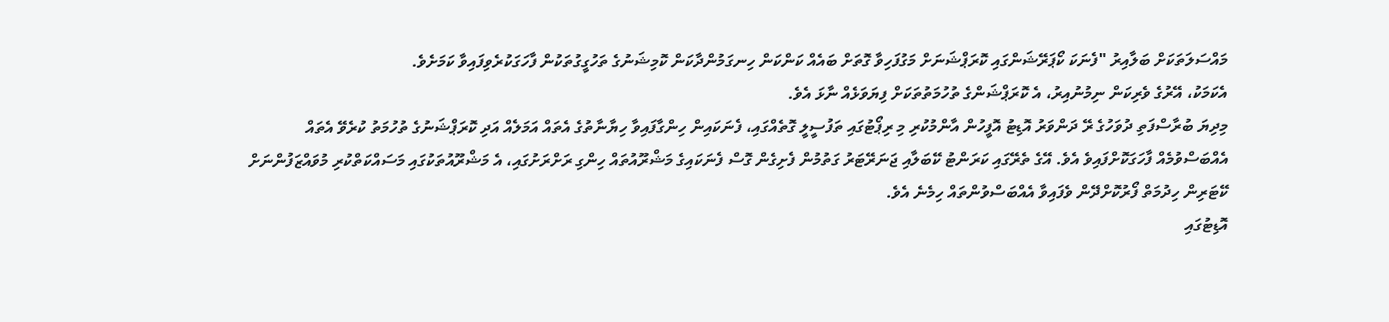މައްސަލަތަކަށް ބަލާއިރު "ފެނަކަ ކޯޕަރޭޝަންގައި ކޮރަޕްޝަނަށް މަގުފަހިވާ ގޮތަށް ބައެއް ކަންކަން ހިނގަމުންދާކަން ކޮމިޝަނުގެ ތަހުގީގުތަކުން ފާހަގަކުރެވިފައިވާ ކަމަށެވެ.
އެކަމަކު، އޭރުގެ ވެރިކަން ނިމުނުއިރު، އެ ކޮރަޕްޝަންގެ ތުހުމަތުތަކަށް ފިޔަވަޅެއް ނާޅަ އެވެ.
މިދިޔަ ބުރާސްފަތި ދުވަހުގެ ރޭ ދަންވަރު އޮޑިޓު އޮފީހުން އާންމުކުރި މި ރިޕޯޓުގައި ތަފުސީލީ ގޮތެއްގައި، ފެނަކައިން ހިންގާފައިވާ ހިޔާނާތުގެ އެތައް އަމަލެއް އަދި ކޮރަޕްޝަނުގެ ތުހުމަތު ކުރެވޭ އެތައް އެއްބަސްވުމެއް ފާހަގަކޮށްފައިވެ އެވެ. އޭގެ ތެރޭގައި ކަރަންޓު ކޭބަލާއި ޖަނަރޭޓަރު ގަތުމުން ފެށިގެން ގޮސް ފެނަކައިގެ މަޝްރޫއުތައް ހިންގި ރަށްރަށުގައި، އެ މަޝްރޫއުތަކުގައި މަސައްކަތްކުރި މުވައްޒަފުންނަށް ކޭޓަރިން ހިދުމަތް ފޯރުކޮށްދޭން ވެފައިވާ އެއްބަސްވުންތައް ހިމެނެ އެވެ.
އޮޑިޓުގައި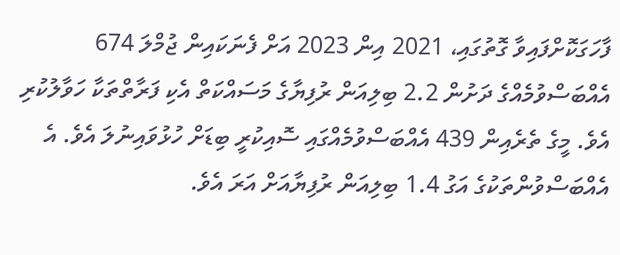ފާހަގަކޮށްފައިވާ ގޮތުގައި، 2021 އިން 2023 އަށް ފެނަކައިން ޖުމްލަ 674 އެއްބަސްވުމެއްގެ ދަށުން 2.2 ބިލިއަން ރުފިޔާގެ މަސައްކަތް އެކި ފަރާތްތަކާ ހަވާލުކުރި އެވެ. މީގެ ތެރެއިން 439 އެއްބަސްވުމެއްގައި ސޮއިކުރީ ބިޑަށް ހުޅުވައިނުލަ އެވެ. އެ އެއްބަސްވުންތަކުގެ އަގު 1.4 ބިލިއަން ރުފިޔާއަށް އަރަ އެވެ.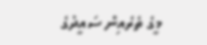މީގެ ތެރެއިން ސައީދުގެ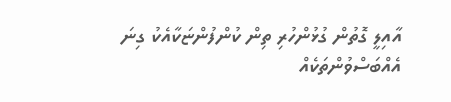އާއިލީ ގޮތުން ގުޅުންހުރި ތިން ކުންފުންޏަކާއެކު ގިނަ އެއްބަސްވުންތަކެއް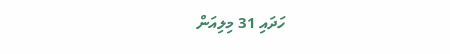ހަދައި 31 މިލިއަން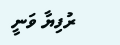ރުފިޔާ ވަނީ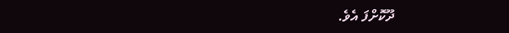ދޫކޮށްފަ އެވެ.